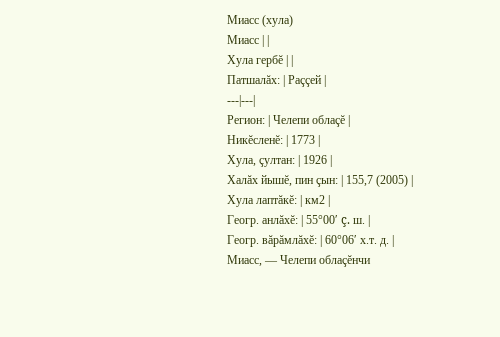Миасс (хула)
Миасс | |
Хула гербĕ | |
Патшалăх: | Раççей |
---|---|
Регион: | Челепи облаçĕ |
Никĕсленĕ: | 1773 |
Хула, çултан: | 1926 |
Халăх йышĕ, пин çын: | 155,7 (2005) |
Хула лаптăкĕ: | км2 |
Геогр. анлăхĕ: | 55°00′ ç. ш. |
Геогр. вăрăмлăхĕ: | 60°06′ х.т. д. |
Миасс, — Челепи облаçĕнчи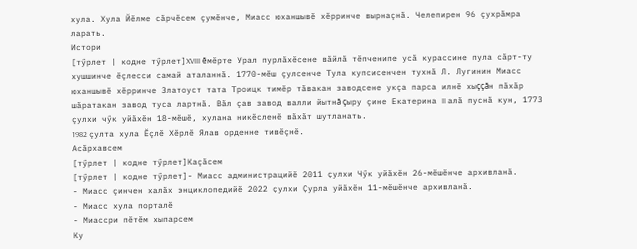хула. Хула Йĕлме сăрчĕсем çумĕнче, Миасс юханшывĕ хĕрринче вырнаçнă. Челепирен 96 çухрăмра ларать.
Истори
[тӳрлет | кодне тӳрлет]XVIII ĕмĕрте Урал пурлăхĕсене вăйлă тĕпченипе усă курассине пула сăрт-ту хушшинче ĕçлесси самай аталаннă. 1770-мĕш çулсенче Тула купсисенчен тухнă Л. Лугинин Миасс юханшывĕ хĕрринче Златоуст тата Троицк тимĕр тăвакан заводсене укçа парса илнĕ хыççăн пăхăр шăратакан завод туса лартнă. Вăл çав завод валли йытнă çыру çине Екатерина II алă пуснă кун, 1773 çулхи чӳк уйăхĕн 18-мĕшĕ, хулана никĕсленĕ вăхăт шутланать.
1982 çулта хула Ӗçлĕ Хĕрлĕ Ялав орденне тивĕçнĕ.
Асăрхавсем
[тӳрлет | кодне тӳрлет]Каçăсем
[тӳрлет | кодне тӳрлет]- Миасс администрацийĕ 2011 ҫулхи Чӳк уйӑхӗн 26-мӗшӗнче архивланӑ.
- Миасс çинчен халăх энциклопедийĕ 2022 ҫулхи Ҫурла уйӑхӗн 11-мӗшӗнче архивланӑ.
- Миасс хула порталĕ
- Миассри пĕтĕм хыпарсем
Ку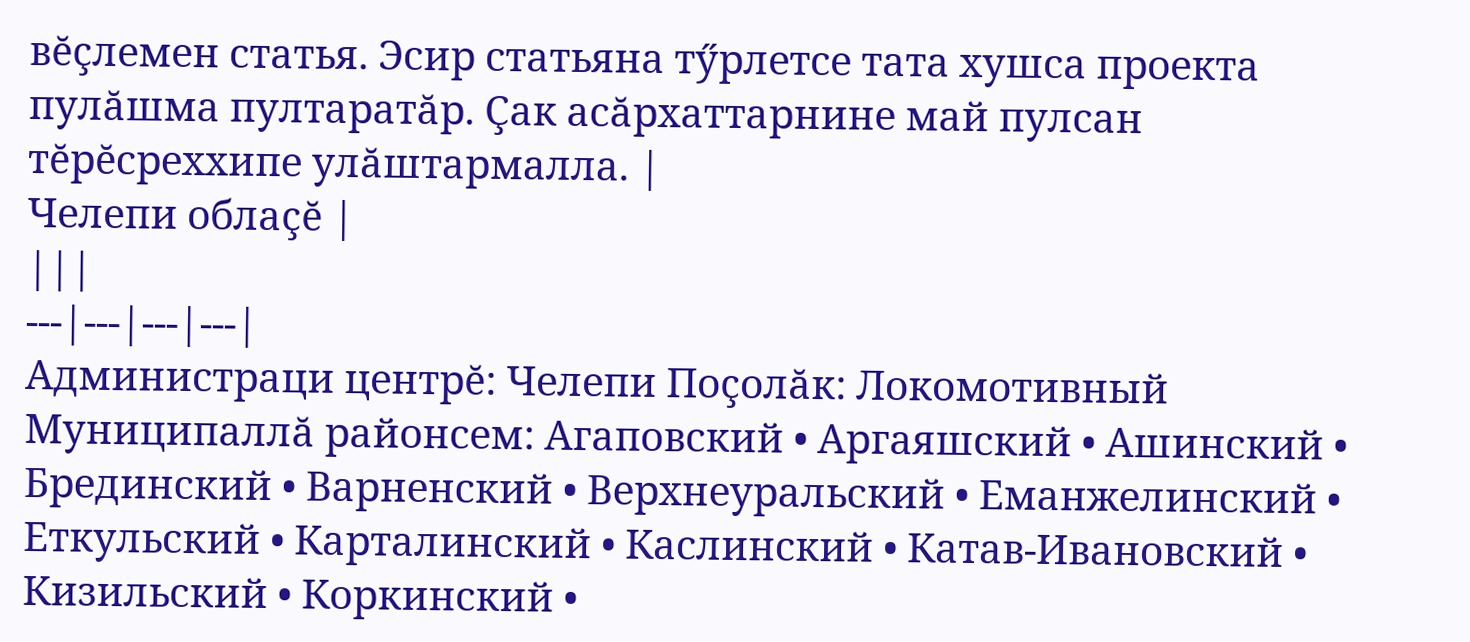вĕçлемен статья. Эсир статьяна тӳрлетсе тата хушса проекта пулăшма пултаратăр. Çак асăрхаттарнине май пулсан тĕрĕсреххипе улăштармалла. |
Челепи облаçĕ |
|||
---|---|---|---|
Администраци центрĕ: Челепи Поçолăк: Локомотивный Муниципаллă районсем: Агаповский • Аргаяшский • Ашинский • Брединский • Варненский • Верхнеуральский • Еманжелинский • Еткульский • Карталинский • Каслинский • Катав-Ивановский • Кизильский • Коркинский •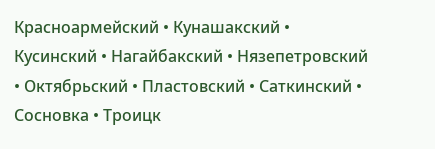Красноармейский • Кунашакский • Кусинский • Нагайбакский • Нязепетровский • Октябрьский • Пластовский • Саткинский • Сосновка • Троицк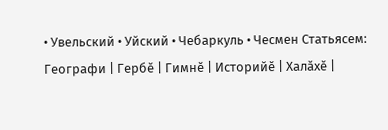• Увельский • Уйский • Чебаркуль • Чесмен Статьясем: Географи | Гербĕ | Гимнĕ | Историйĕ | Халăхĕ |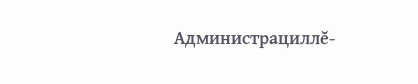Администрациллĕ-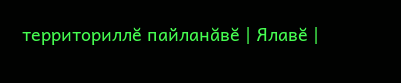территориллĕ пайланăвĕ | Ялавĕ |